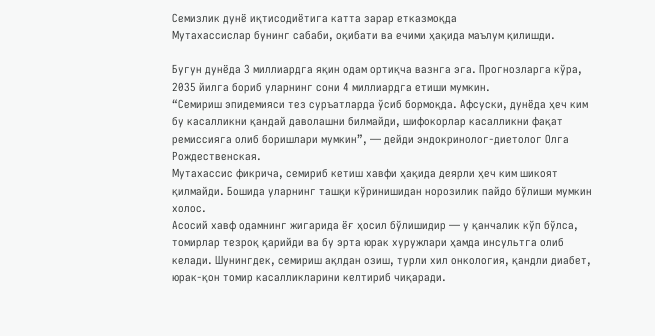Семизлик дунё иқтисодиётига катта зарар етказмоқда
Мутахассислар бунинг сабаби, оқибати ва ечими ҳақида маълум қилишди.

Бугун дунёда 3 миллиардга яқин одам ортиқча вазнга эга. Прогнозларга кўра, 2035 йилга бориб уларнинг сони 4 миллиардга етиши мумкин.
“Семириш эпидемияси тез суръатларда ўсиб бормоқда. Афсуски, дунёда ҳеч ким бу касалликни қандай даволашни билмайди, шифокорлар касалликни фақат ремиссияга олиб боришлари мумкин”, — дейди эндокринолог-диетолог Олга Рождественская.
Мутахассис фикрича, семириб кетиш хавфи ҳақида деярли ҳеч ким шикоят қилмайди. Бошида уларнинг ташқи кўринишидан норозилик пайдо бўлиши мумкин холос.
Асосий хавф одамнинг жигарида ёғ ҳосил бўлишидир — у қанчалик кўп бўлса, томирлар тезроқ қарийди ва бу эрта юрак хуружлари ҳамда инсультга олиб келади. Шунингдек, семириш ақлдан озиш, турли хил онкология, қандли диабет, юрак-қон томир касалликларини келтириб чиқаради.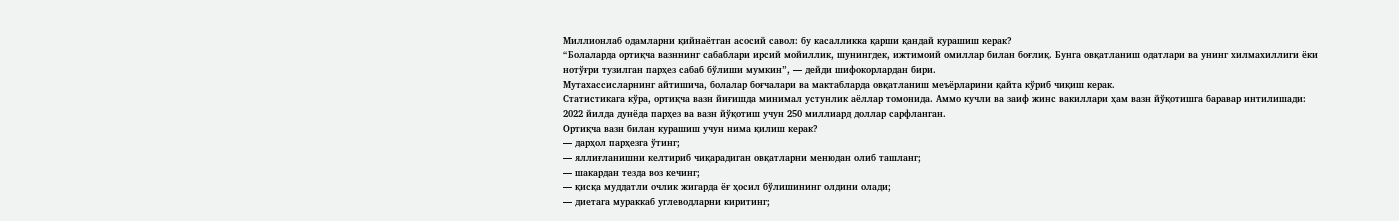Миллионлаб одамларни қийнаётган асосий савол: бу касалликка қарши қандай курашиш керак?
“Болаларда ортиқча вазннинг сабаблари ирсий мойиллик, шунингдек, ижтимоий омиллар билан боғлиқ. Бунга овқатланиш одатлари ва унинг хилмахиллиги ёки нотўғри тузилган парҳез сабаб бўлиши мумкин”, — дейди шифокорлардан бири.
Мутахассисларнинг айтишича, болалар боғчалари ва мактабларда овқатланиш меъёрларини қайта кўриб чиқиш керак.
Статистикага кўра, ортиқча вазн йиғишда минимал устунлик аёллар томонида. Аммо кучли ва заиф жинс вакиллари ҳам вазн йўқотишга баравар интилишади: 2022 йилда дунёда парҳез ва вазн йўқотиш учун 250 миллиард доллар сарфланган.
Ортиқча вазн билан курашиш учун нима қилиш керак?
— дарҳол парҳезга ўтинг;
— яллиғланишни келтириб чиқарадиган овқатларни менюдан олиб ташланг;
— шакардан тезда воз кечинг;
— қисқа муддатли очлик жигарда ёғ ҳосил бўлишининг олдини олади;
— диетага мураккаб углеводларни киритинг;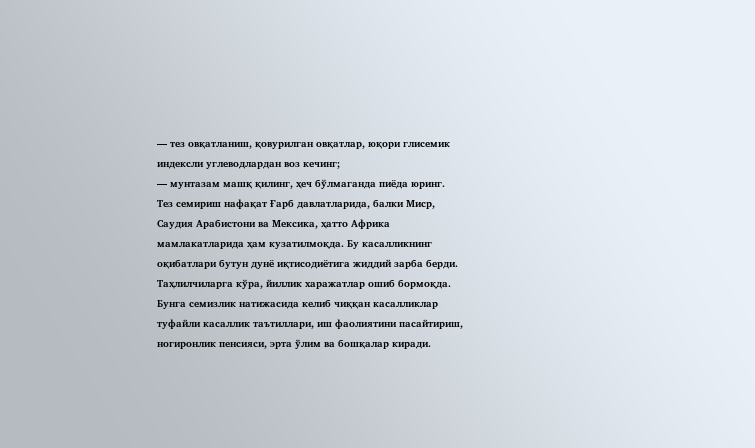— тез овқатланиш, қовурилган овқатлар, юқори глисемик индексли углеводлардан воз кечинг;
— мунтазам машқ қилинг, ҳеч бўлмаганда пиёда юринг.
Тез семириш нафақат Ғарб давлатларида, балки Миср, Саудия Арабистони ва Мексика, ҳатто Африка мамлакатларида ҳам кузатилмоқда. Бу касалликнинг оқибатлари бутун дунё иқтисодиётига жиддий зарба берди. Таҳлилчиларга кўра, йиллик харажатлар ошиб бормоқда. Бунга семизлик натижасида келиб чиққан касалликлар туфайли касаллик таътиллари, иш фаолиятини пасайтириш, ногиронлик пенсияси, эрта ўлим ва бошқалар киради.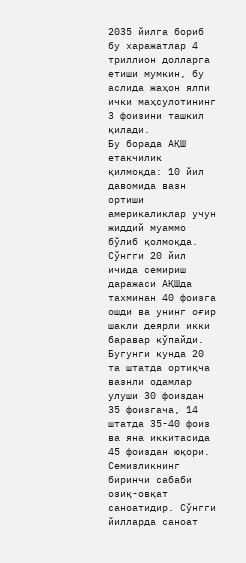2035 йилга бориб бу харажатлар 4 триллион долларга етиши мумкин, бу аслида жаҳон ялпи ички маҳсулотининг 3 фоизини ташкил қилади.
Бу борада АҚШ етакчилик қилмоқда: 10 йил давомида вазн ортиши америкаликлар учун жиддий муаммо бўлиб қолмоқда. Сўнгги 20 йил ичида семириш даражаси АҚШда тахминан 40 фоизга ошди ва унинг оғир шакли деярли икки баравар кўпайди.
Бугунги кунда 20 та штатда ортиқча вазнли одамлар улуши 30 фоиздан 35 фоизгача, 14 штатда 35-40 фоиз ва яна иккитасида 45 фоиздан юқори.
Семизликнинг биринчи сабаби озиқ-овқат саноатидир. Сўнгги йилларда саноат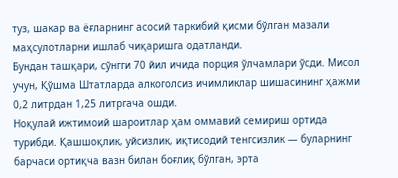туз, шакар ва ёғларнинг асосий таркибий қисми бўлган мазали маҳсулотларни ишлаб чиқаришга одатланди.
Бундан ташқари, сўнгги 70 йил ичида порция ўлчамлари ўсди. Мисол учун, Қўшма Штатларда алкоголсиз ичимликлар шишасининг ҳажми 0,2 литрдан 1,25 литргача ошди.
Ноқулай ижтимоий шароитлар ҳам оммавий семириш ортида турибди. Қашшоқлик, уйсизлик, иқтисодий тенгсизлик — буларнинг барчаси ортиқча вазн билан боғлиқ бўлган, эрта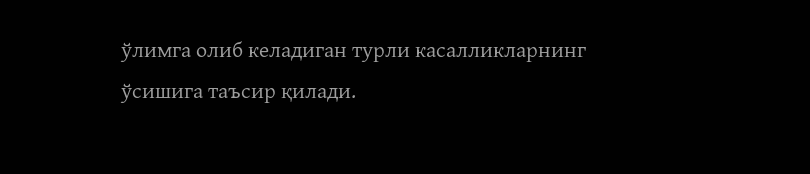ўлимга олиб келадиган турли касалликларнинг ўсишига таъсир қилади.